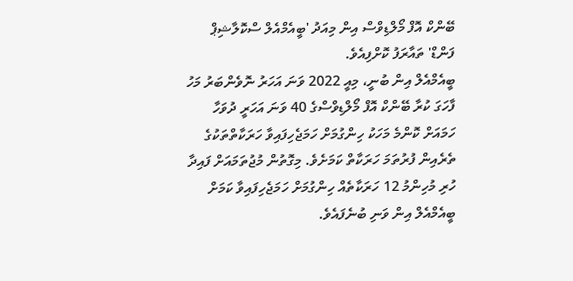ބޭންކް އޮފް މޯލްޑިވްސް އިން މިއަދު 'ބީއެމްއެލް ސްކޮލާޝިޕް ފަންޑް' ތައާރަފު ކޮށްފިއެވެ.
ބީއެމްއެލް އިން ބުނީ، މިއީ 2022 ވަނަ އަހަރު ނޮވެންބަރު މަހު ފާހަގަ ކުރާ ބޭންކް އޮފް މޯލްޑިވްސްގެ 40 ވަނަ އަހަރީ ދުވަހާ ހަމައަށް ކޮންމެ މަހަކު ހިންގުމަށް ހަމަޖެހިފައިވާ ހަރަކާތްތަކުގެ ތެރެއިން ފުރުތަމަ ހަރަކާތް ކަމަށެވެ. މިގޮތުން މުޖުތަމައަށް ފައިދާ ހުރި މުހިންމު 12 ހަރަކާތެއް ހިންގުމަށް ހަމަޖެހިފައިވާ ކަމަށް ބީއެމްއެލް އިން ވަނި ބުނެފައެވެ.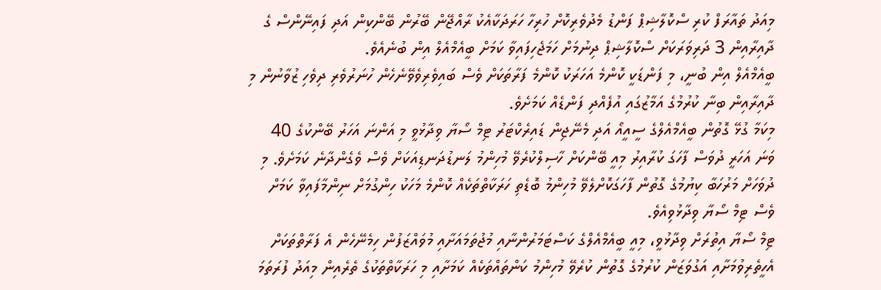މިއަދު ތައާރަފް ކުރި ސްކޮލާޝިޕް ފަންޑު މެދުވެރިކޮށް ހުރިހާ ހަރަދަކާއެކު ރާއްޖޭން ބޭރުން ބޭންކިން އަދި ފައިނޭންސް ގެ ދާއިރާއިން 3 ދަރިވަރަކަށް ސްކޮލާޝިޕް ދިނުމަށް ހަމަޖެހިފައިވާ ކަމަށް ބީއެމްއެލް އިން ބުނެއެވެ.
ބީއެމްއެލް އިން ބުނީ، މި ފަންޑަކީ ކޮންމެ އަހަރަކު ކޮންމެ ފަރާތަކަށް ވެސް ބައިވެރިވެވޭނެހެން ހުނަރުވެރި ދިވެހި ޒުވާނުން މި ދާއިރާއިން ބިނާ ކުރުމުގެ އަމާޒުގައި އުފެއްދި ފަންޑެއް ކަމަށެވެ.
މިކަމާ ގުޅޭ ގޮތުން ބީއެމްއެލްގެ ސީއީއޯ އަދި މެނޭޖިން ޑައިރެކްޓަރު ޓިމް ސޯޔާ ވިދާޅުވީ މި އަންނަ އަހަރު ބޭންކުގެ 40 ވަނަ އަހަރީ ދުވަސް ފާހަގަ ކުރާއިރު މިއީ ބޭންކަށް ހާސިލްކުރެވޭ މުހިންމު ލަނޑުދަނޑިއަކަށް ވެސް ވެގެންދާނެ ކަމަށެވެ. މި ދުވަހަށް މަރުހަބާ ކިޔުމުގެ ގޮތުން ފާހަގަކޮށްލެވޭ މުހިންމު ބޮޑެތި ހަރަކާތްތަކެއް ކޮންމެ މަހަކު ހިންގުމަށް ނިންމާފައިވާ ކަމަށް ވެސް ޓިމް ސޯޔާ ވިދާޅުވިއެވެ.
ޓިމް ސޯޔާ އިތުރަށް ވިދާޅުވީ، މިއީ ބީއެމްއެލްގެ ކަސްޓަމަރުންނާއި މުޖުތަމައަށާއި މުވައްޒަފުން ހިމެނޭހެން އެ ފަރާތްތަކަށް އެހީތެރިވުމަށާއި އަގުވަޒަން ކުރުމުގެ ގޮތުން ކުރެވޭ މުހިންމު ކަންތައްތަކެއް ކަމަށާއި މި ހަރަކާތްތަކުގެ ތެރެއިން މިއަދު ފުރަތަމަ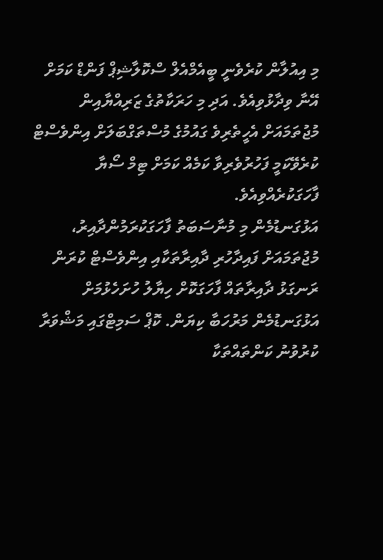މި އިއުލާން ކުރެވެނީ ބީއެމްއެލް ސްކޮލާޝިޕް ފަންޑް ކަމަށް އޭނާ ވިދާޅުވިއެވެ. އަދި މި ހަރަކާތުގެ ޒަރިއްޔާއިން މުޖުތަމައަށް އެހީތެރިވެ ގައުމުގެ މުސްތަގްބަލަށް އިންވެސްޓް ކުރެވޭކަމީ ފަހުރުވެރިވާ ކަމެއް ކަމަށް ޓިމް ސޯޔާ ފާހަގަކުރެއްވިއެވެ.
އަޅުގަނޑުމެން މި މުނާސަބަތު ފާހަގަކުރަމުންދާއިރު، މުޖުތަމައަށް ފައިދާހުރި ދާއިރާތަކާއި އިންވެސްޓް ކުރަން ރަނގަޅު ދާއިރާތައް ފާހަގަކޮށް ހިޔާލު ހުށަހެޅުމަށް އަޅުގަނޑުމެން މަރުހަބާ ކިޔަން. ކޮޕް ސަމިޓްގައި މަޝްވަރާ ކުރުވުނު ކަންތައްތަކާ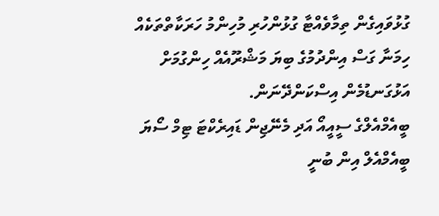ގުޅުވައިގެން ތިމާވެއްޓާ ގުޅުންހުރި މުހިންމު ހަރަކާތްތަކެއް ހިމަނާ ގަސް އިންދުމުގެ ބިޔަ މަޝްރޫއެއް ހިންގުމަށް އަޅުގަނޑުމެން އިސްކަންދޭނަން.
ބީއެމްއެލްގެ ސީއީއޯ އަދި މެނޭޖިން ޑައިރެކްޓަ ޓިމް ސޯޔަ
ބީއެމްއެލް އިން ބުނީ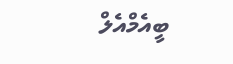ބީއެމްއެލް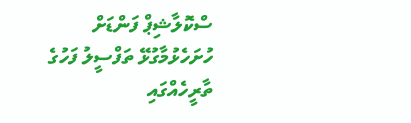ސްކޮލާޝިޕް ފަންޑަށް ހުށަހެޅުމާގުޅޭ ތަފްސީލު ފަހުގެ ތާރީހެއްގައި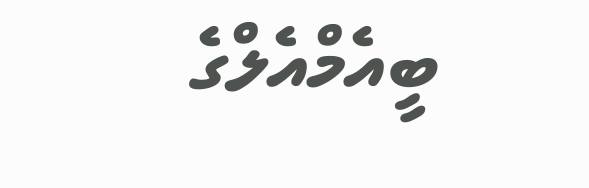ބީއެމްއެލްގެ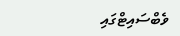ވެބްސައިޓްގައި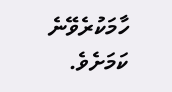ހާމަކުރެވޭނެ ކަމަށެވެ.